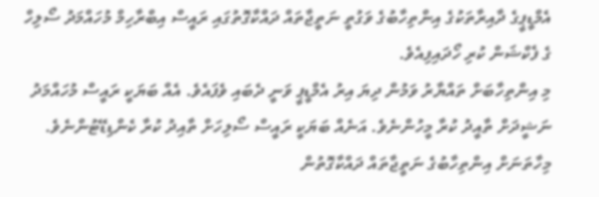އެމްޑީޕީގެ ދާއިރާތަކުގެ އިންތިހާބުގެ ވަގުތީ ނަތީޖާތައް ދައްކާގޮތުގައި ރައީސް އިބްރާހިމް މުހައްމަދު ސޯލިހް ގެ ފެކްޝަން ކުރި ހޯދައިފިއެވެ.
މި އިންތިހާބަށް ތައްޔާރު ވަމުން ދިޔަ އިރު އެމްޑީޕީ ވަނީ ދެބައި ވެފައެވެ. އެއް ބަޔަކީ ރައީސް މުހައްމަދު ނަޝީދަށް ތާއީދު ކުރާ މީހުންނެވެ. އަނެއް ބަޔަކީ ރައީސް ސޯލިހަށް ތާއިދު ކުރާ ކެންޑިޑޭޓުންނެވެ.
މިހާތަނަށް އިންތިހާބުގެ ނަތީޖާތައް ދައްކާގޮތުން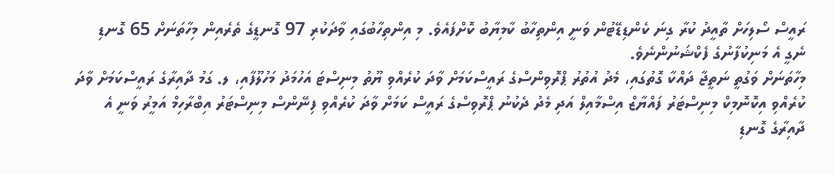ރައީސް ސޯލިހަށް ތާއީދު ކުރާ ގިނަ ކެންޑިޑޭޓުން ވަނީ އިންތިހާބު ކާމިޔާބު ކޮށްފައެވެ. މި އިންތިހާބުގައި ވާދަކުރި 97 ގޮނޑީގެ ތެރެއިން މިހާތަނަށް 65 ގޮނޑި ނެގީ އެ މަނިކުފާނުގެ ފެކްޝަނުންނެވެ.
މިހާތަނަށް ވަގުތީ ނަތީޖާ ދައްކާ ގޮތުގައި، މެދު އުތުރު ޕްރޮވިންސްގެ ރައީސްކަމަށް ވާދަ ކުރެއްވި ޔޫތު މިނިސްޓަ އަހުމަދު މަހުލޫފާއި، ލ. ގަމު ދާއިރާގެ ރައީސްކަމަށް ވާދަ ކުރެއްވި އިކޮނޮމިކް މިނިސްޓަރު ފައްޔާޒް އިސްމާއިލް އަދި މެދު ދެކުނު ޕްރޮވިސްގެ ރައީސް ކަމަށް ވާދަ ކުރެއްވި ފިނޭންސް މިނިސްޓަރު އިބްރާހިމް އަމީރު ވަނީ އެ ދާއިރާގެ ގޮނޑި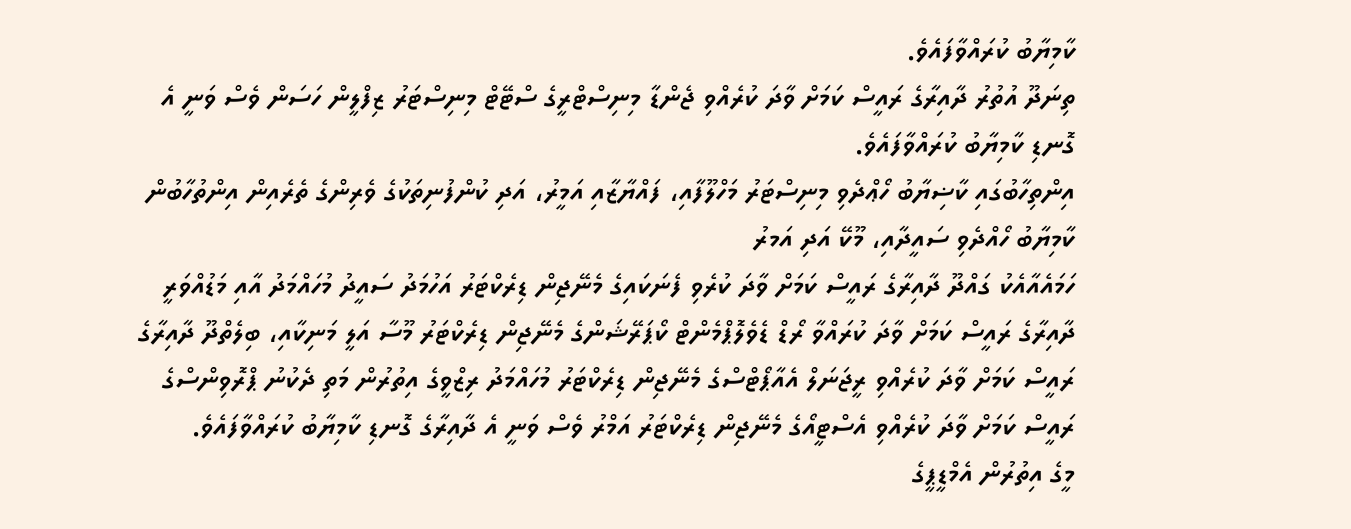ކާމިޔާބު ކުރައްވާފައެވެ.
ތިނަދޫ އުތުރު ދާއިރާގެ ރައީސް ކަމަށް ވާދަ ކުރެއްވި ޖެންޑާ މިނިސްޓްރީގެ ސްޓޭޓް މިނިސްޓަރު ޒިފްލީން ހަސަން ވެސް ވަނީ އެ ގޮނޑި ކާމިޔާބު ކުރައްވާފައެވެ.
އިންތިހާބުގައި ކާޟިޔާބު ހޯޢްދެވި މިނިސްޓަރު މަހްލޫފާއި، ފައްޔާޒާއި އަމީރު، އަދި ކުންފުނިތަކުގެ ވެރިންގެ ތެރެއިން އިންތުހާބުން ކާމިޔާބު ހޯއްދެވި ސައީދާއި، މޫކޭ އަދި އަމރު
ހަމައެއާއެކު ގައްދޫ ދާއިރާގެ ރައީސް ކަމަށް ވާދަ ކުރެވި ފެނަކައިގެ މެނޭޖިން ޑިރެކްޓަރު އަހުމަދު ސައީދު މުހައްމަދު އާއި މަޑުއްވަރީ ދާއިރާގެ ރައީސް ކަމަށް ވާދަ ކުރައްވާ ރޯޑް ޑެވެލޮޕްމެންޓް ކޯޕަރޭޝަންގެ މެނޭޖިން ޑިރެކްޓަރު މޫސާ އަލީ މަނިކާއި، ބިލެތްދޫ ދާއިރާގެ ރައީސް ކަމަށް ވާދަ ކުރެއްވި ރީޖަނަލް އެއާޕޯޓްސްގެ މެނޭޖިން ޑިރެކްޓަރު މުހައްމަދު ރިޒްވީގެ އިތުރުން މަތި ދެކުނު ޕްރޮވިންސްގެ ރައީސް ކަމަށް ވާދަ ކުރެއްވި އެސްޓީއޯގެ މެނޭޖިން ޑިރެކްޓަރު އަމްރު ވެސް ވަނީ އެ ދާއިރާގެ ގޮނޑި ކާމިޔާބު ކުރައްވާފައެވެ.
މީގެ އިތުރުން އެމްޑީޕީގެ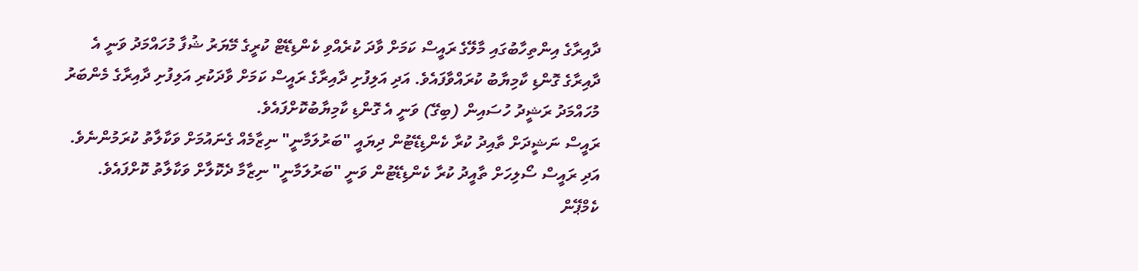ދާއިރާގެ އިންތިހާބުގައި މާލޭގެ ރައީސް ކަމަށް ވާދަ ކުރެއްވި ކެންޑިޑޭޓް ކުރީގެ މޭޔަރު ޝުފާ މުހައްމަދު ވަނީ އެ ދާއިރާގެ ގޮންޑި ކާމިޔާބު ކުރައްވާފައެވެ. އަދި އަލިފުށި ދާއިރާގެ ރައީސް ކަމަށް ވާދަކުރި އަލިފުށި ދާއިރާގެ މެންބަރު މުހައްމަދު ރަޝީދު ހުސައިން (ބިގޭ) ވަނީ އެ ގޮންޑި ކާމިޔާބުކޮށްފައެވެ.
ރައީސް ނަޝީދަށް ތާއިދު ކުރާ ކެންޑިޑޭޓުން ދިޔައީ "ބަރުލަމާނީ" ނިޒާމެއް ގެނައުމަށް ވަކާލާތު ކުރަމުންނެވެ. އަދި ރައީސް ސޯލިހަށް ތާއީދު ކުރާ ކެންޑިޑޭޓުން ވަނީ "ބަރުލަމާނީ" ނިޒާމާ ދެކޮލާށް ވަކާލާތު ކޮށްފައެވެ. ކެމްޕޭން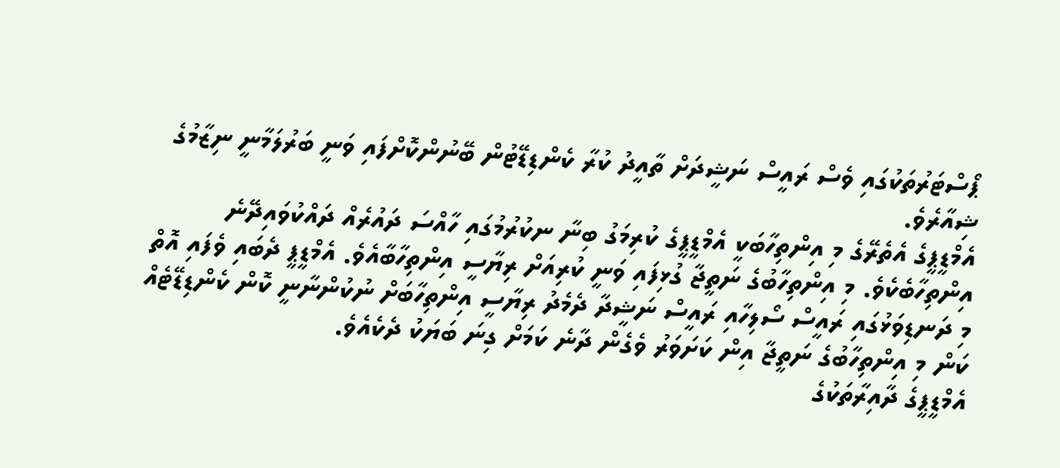ޕޯސްޓަރުތަކުގައި ވެސް ރައީސް ނަޝީދަށް ތާއީދު ކުރާ ކެންޑިޑޭޓުން ބޭނުންކޮށްފައި ވަނީ ބަރުލަމާނީ ނިޒާމުގެ ޝިއާރެވެ.
އެމްޑީޕީގެ އެތެރޭގެ މި އިންތިހާބަކީ އެމްޑީޕީގެ ކުރިމަގު ބިނާ ނކުރުމުގައި ހާއްސަ ދައުރެއް ދައްކުވައިދޭނެ އިންތިހާބެކެވެ. މި އިންތިހާބުގެ ނަތީޖާ ގުޅިފައި ވަނީ ކުރިއަށް ރިޔާސީ އިންތިހާބާއެވެ. އެމްޑީޕީ ދެބައި ވެފައި އޮތް މި ދަނޑިވަޅުގައި ރައީސް ސޯލިހާއި ރައީސް ނަޝީދާ ދެމެދު ރިޔާސީ އިންތިހާބަށް ނުކުންނާނީ ކޮން ކެންޑިޑޭޓެއް ކަން މި އިންތިހާބުގެ ނަތީޖާ އިން ކަށަވަރު ވެގެން ދާނެ ކަމަށް ގިނަ ބަޔަކު ދެކެއެވެ.
އެމްޑީޕީގެ ދާއިރާތަކުގެ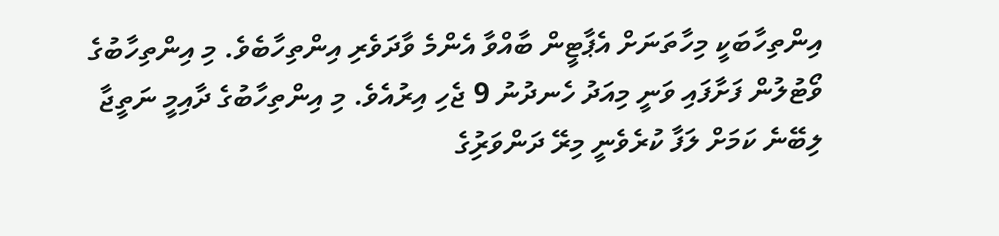އިންތިހާބަކީ މިހާތަނަށް އެޕާޓީން ބާއްވާ އެންމެ ވާދަވެރި އިންތިހާބެވެ. މި އިންތިހާބުގެ ވޯޓުލުން ފަށާފައި ވަނީ މިއަދު ހެނދުނު 9 ޖެހި އިރުއެވެ. މި އިންތިހާބުގެ ދާއިމީ ނަތީޖާ ލިބޭނެ ކަމަށް ލަފާ ކުރެވެނީ މިރޭ ދަންވަރިުގެ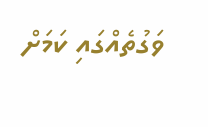ވަގުތެއްގައި ކަމަށް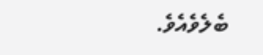ބެލެވެއެވެ.